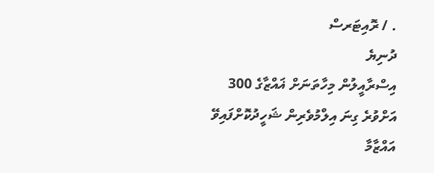. / ރޮއިޓަރސް
ދުނިޔެ
އިސްރާއީލުން މިހާތަނަށް ޣައްޒާގެ 300 އަށްވުރެ ގިނަ އިލްމުވެރިން ޝަހީދުކޮށްފައިވޭ
އައްޒާމާ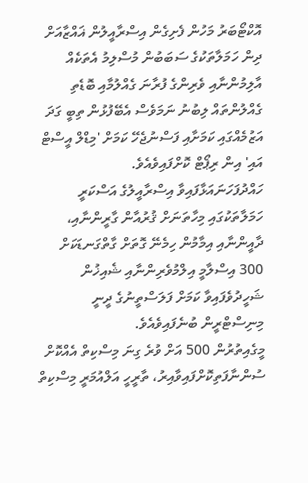އޮކްޓޯބަރު މަހުން ފެށިގެން އިސްރާއީލުން ޣައްޒާއަށް ދިން ހަމަލާތަކުގެ ސަބަބުން މުސްލިމު އެތަކެއް އާލިމުންނާއި ވެރިންގެ ފުރާނަ ގެއްލުމާއި ބޮޑެތި ގެއްލުންތައް ލިބުނު ނަމަވެސް އެބޭފުޅުން ތިބީ ގަދަ އަޒުމެއްގައި ކަމަށާއި ފަސްނުޖެހޭ ކަމަށް 'މިޑްލް އީސްޓް އައި' އިން ރިޕޯޓް ކޮށްފައިވެއެވެ.
ހައްދުފަހަނައަޅާފައިވާ އިސްރާއީލުގެ އަސްކަރީ ހަމަލާތަކުގައި މިހާތަނަށް ޤުރުއާން ގާރީންނާއި، ދާއީންނާއި އިމާމުން ހިމެނޭ ގޮތަށް ގާތްގަނޑަކަށް 300 އިސްލާމީ އިލްމުވެރިންނާއި ޝެއިޚުން ޝަހީދުވެފައިވާ ކަމަށް ފަލަސްތީނުގެ ދީނީ މިނިސްޓްރީން ބުނެފައިވެއެވެ.
މީގެއިތުރުން 500 އަށް ވުރެ ގިނަ މިސްކިތް އެއްކޮށް ސުންނާފަތިކޮށްފައިވާއިރު، ތާރީހީ އަލްއުމަރީ މިސްކިތް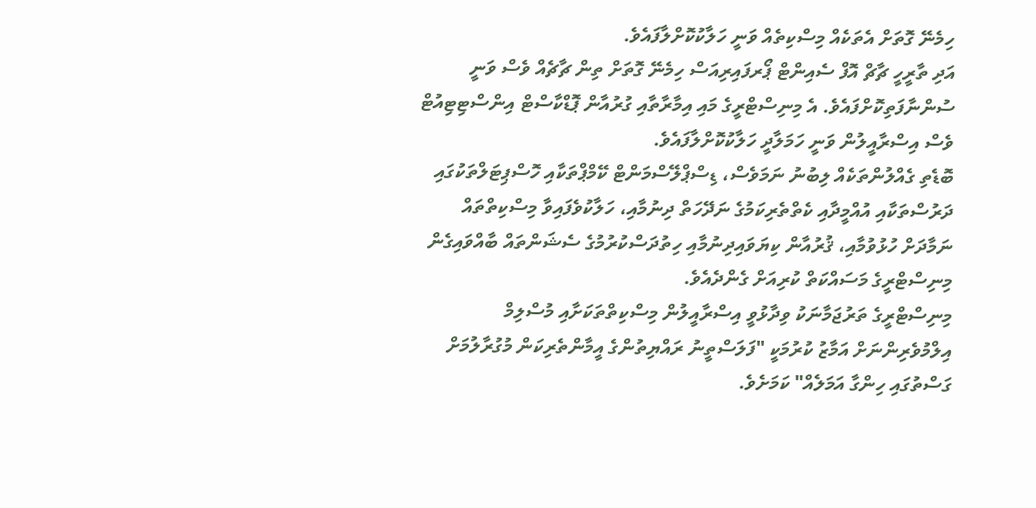ހިމެނޭ ގޮތަށް އެތަކެއް މިސްކިތެއް ވަނީ ހަލާކުކޮށްލާފައެވެ.
އަދި ތާރީހީ ޗާޗް އޮފް ސެއިންޓް ޕޯރފައިރިއަސް ހިމެނޭ ގޮތަށް ތިން ޗާޗެއް ވެސް ވަނީ ސުންނާފަތިކޮށްފައެވެ. އެ މިނިސްޓްރީގެ މައި އިމާރާތާއި ގުރުއާން ޕޮޑްކާސްޓް އިންސްޓިޓިއުޓް ވެސް އިސްރާއީލުން ވަނީ ހަމަލާދީ ހަލާކުކޮށްލާފައެވެ.
ބޮޑެތި ގެއްލުންތަކެއް ލިބުނު ނަމަވެސް، ޑިސްޕްލޭސްމަންޓް ކޭމްޕްތަކާއި ހޮސްޕިޓަލްތަކުގައި ދަރުސްތަކާއި އުއްމީދާއި ކެތްތެރިކަމުގެ ނަދޭހަތް ދިނުމާއި، ހަލާކުވެފައިވާ މިސްކިތްތައް ނަމާދަށް ހުޅުވުމާއި، ޤުރުއާން ކިޔަވައިދިނުމާއި ހިތުދަސްކުރުމުގެ ސެޝަންތައް ބާއްވައިގެން މިނިސްޓްރީގެ މަސައްކަތް ކުރިއަށް ގެންދެއެވެ.
މިނިސްޓްރީގެ ތަރުޖަމާނަކު ވިދާޅުވީ އިސްރާއީލުން މިސްކިތްތަކަށާއި މުސްލިމް އިލްމުވެރިންނަށް އަމާޒު ކުރުމަކީ "ފަލަސްތީނު ރައްޔިތުންގެ އީމާންތެރިކަން މުގުރާލުމަށް ގަސްތުގައި ހިންގާ އަމަލެއް" ކަމަށެވެ.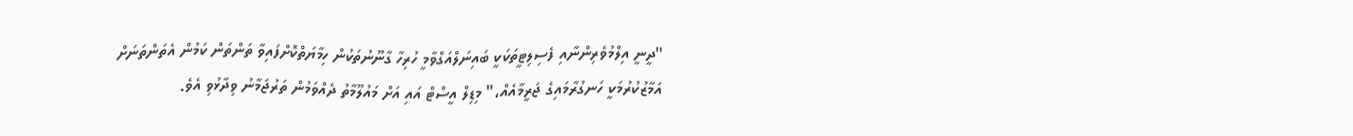"ދީނީ އިލްމުވެރިންނާއި ފެސިލިޓީތަކަކީ ބައިނަލްއަގްވާމީ ހުރިހާ ގާނޫނުތަކުން ހިމާޔަތްކޮށްފައިވާ ތަންތަން ކަމުން އެތަންތަނަށް އަމާޒުކުރުމަކީ ހަނގުރާމައިގެ ޖަރީމާއެއް،" މިޑިލް އީސްޓް އައި އަށް މައުލޫމާތު ދެއްވަމުން ތަރުޖަމާނު ވިދާޅުވި އެވެ.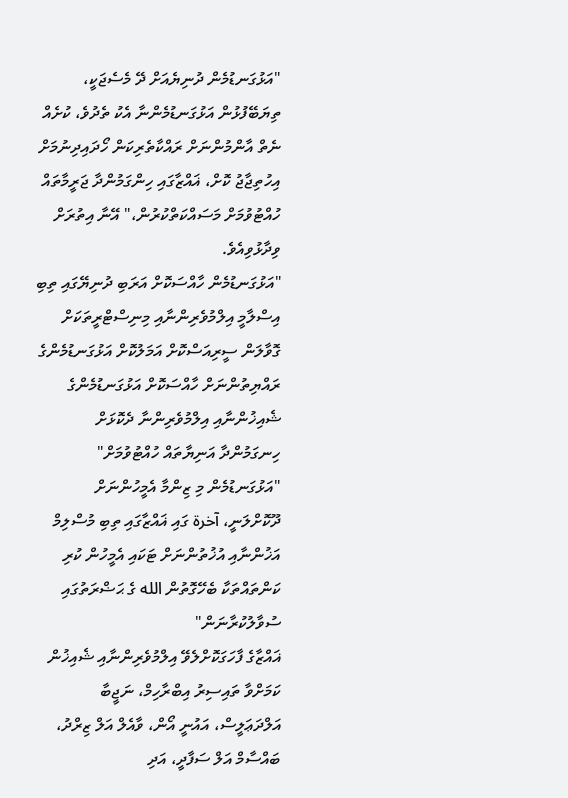"އަޅުގަނޑުމެން ދުނިޔެއަށް ދޭ މެސެޖަކީ، ތިޔަބޭފުޅުން އަޅުގަނޑުމެންނާ އެކު ތެދުވެ، ކުށެއް ނެތް އާންމުންނަށް ރައްކާތެރިކަން ހޯދައިދިނުމަށް އިހުތިޖާޖު ކޮށް، ޣައްޒާގައި ހިންގަމުންދާ ޖަރީމާތައް ހުއްޓުވުމަށް މަސައްކަތްކުރުން،" އޭނާ އިތުރަށް ވިދާޅުވިއެވެ.
"އަޅުގަނޑުމެން ހާއްސަކޮށް އަރަބި ދުނިޔޭގައި ތިބި އިސްލާމީ އިލްމުވެރިންނާއި މިނިސްޓްރީތަކަށް ގޮވާލަން ސީރިއަސްކޮށް އަމަލުކޮށް އަޅުގަނޑުމެންގެ ރައްޔިތުންނަށް ހާއްސަކޮށް އަޅުގަނޑުމެންގެ ޝެއިޚުންނާއި އިލްމުވެރިންނާ ދެކޮޅަށް ހިނގަމުންދާ އަނިޔާތައް ހުއްޓުވުމަށް"
"އަޅުގަނޑުމެން މި ޒިންމާ އެމީހުންނަށް ދޫކޮށްލަނީ، آخرة ގައި ޣައްޒާގައި ތިބި މުސްލިމް އަޚުންނާއި އުޚުތުންނަށް ޓަކައި އެމީހުން ކުރި ކަންތައްތަކާ ބެހޭގޮތުން الله ގެ ޙަޟްރަތުގައި ސުވާލުކުރާނަން"
ޣައްޒާގެ ފާހަގަކޮށްލެވޭ އިލްމުވެރިންނާއި ޝެއިޚުން ކަމަށްވާ ތައިސިރު އިބްރާހިމް، ނަޖީބާ އަލްދަޢަލީސް، އައުނީ އޯން، ވާއެލް އަލް ޒިރްދު، ބައްސާމް އަލް ސަފާދީ، އަދި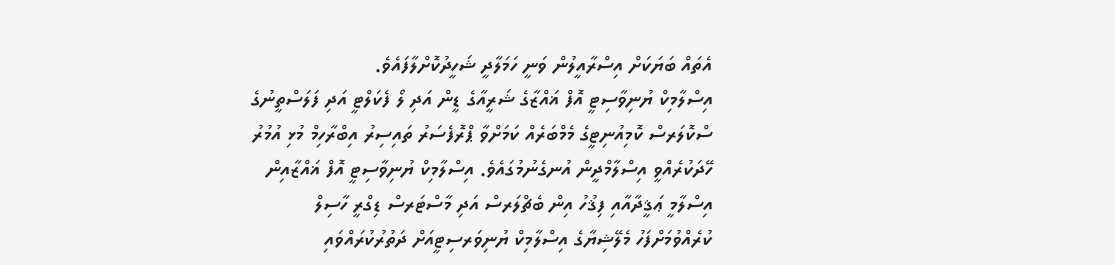އެތައް ބަޔަކަށް އިސްރާއީލުން ވަނީ ހަމަލާދީ ޝަހީދުކޮށްލާފައެވެ.
އިސްލާމިކް ޔުނިވާސިޓީ އޮފް ޣައްޒާގެ ޝަރީއާގެ ޑީން އަދި ލޯ ފެކަލްޓީ އަދި ފަލަސްތީނުގެ ސްކޮލަރސް ކޮމިއުނިޓީގެ މެމްބަރެއް ކަމަށްވާ ޕްރޮފެސަރު ތައިސިރު އިބްރާހިމް މުޅި އުމުރު ހޭދަކުރެއްވީ އިސްލާމްދީން އުނގެނުމުގައެވެ. އިސްލާމިކް ޔުނިވާސިޓީ އޮފް ޣައްޒާއިން އިސްލާމީ ޢަޤީދާއާއި ފިޤުހު އިން ބެޗްލަރސް އަދި މާސްޓަރސް ޑިގްރީ ހާސިލް ކުރެއްވުމަށްފަހު މެލޭޝިޔާގެ އިސްލާމިކް ޔުނިވަރސިޓީއަށް ދަތުރުކުރައްވައި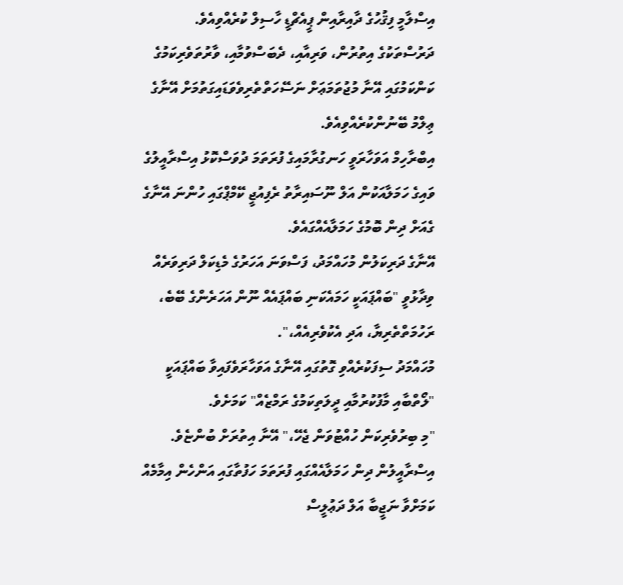އިސްލާމީ ފިޤުހުގެ ދާއިރާއިން ޕީއެޗްޑީ ހާސިލް ކުރެއްވިއެވެ.
ދަރުސްތަކުގެ އިތުރުން، ވަރިއާއި، ދެބަސްވުމާއި، ވާރުތަވެރިކަމުގެ ކަންކަމުގައި އޭނާ މުޖުތަމަޢަށް ނަސޭހަތްތެރިވެވަޑައިގަތުމަށް އޭނާގެ ޢިލްމު ބޭނުންކުރެއްވިއެވެ.
އިބްރާހިމް އަވަހާރަވީ ހަނގުރާމައިގެ ފުރަތަމަ ދުވަސްކޮޅު އިސްރާއީލުގެ ވައިގެ ހަމަލާއަކުން އަލް ނޫސައިރާތު ރެފިއުޖީ ކޭމްޕްގައި ހުންނަ އޭނާގެ ގެއަށް ދިން ބޮމުގެ ހަމަލާއެއްގައެވެ.
އޭނާގެ ދަރިކަލުން މުހައްމަދު، ފަސްވަނަ އަހަރުގެ މެޑިކަލް ދަރިވަރެއް ވިދާޅުވީ "ބައްޕައަކީ ހަމައެކަނި ބައްޕައެއް ނޫން އަހަރެންގެ ބޭބެ، ރަހުމަތްތެރިޔާ، އަދި އެކުވެރިއެއް،".
މުހައްމަދު ސިފަކުރެއްވި ގޮތުގައި އޭނާގެ އަވަހާރަވެފައިވާ ބައްޕައަކީ "ލޯތްބާއި މާފުކުރުމާއި ދީލަތިކަމުގެ ރަމްޒެއް" ކަމަށެވެ.
"މި ބިރުވެރިކަން ހުއްޓުވަން ޖެހޭ،" އޭނާ އިތުރަށް ބުންޏެވެ.
އިސްރާއީލުން ދިން ހަމަލާއެއްގައި ފުރަތަމަ ހަފުތާގައި އަންހެން އިމާމެއް ކަމަށްވާ ނަޖީބާ އަލް ދަޢުލީސް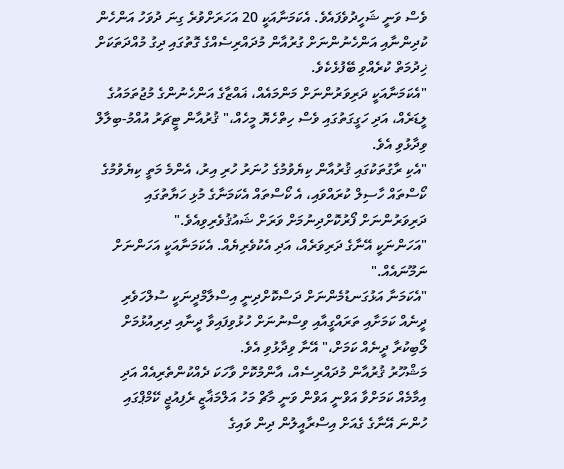ވެސް ވަނީ ޝަހީދުވެފައެވެ. އެކަމަނާއަކީ 20 އަހަރަށްވުރެ ގިނަ ދުވަހު އަންހެން ކުދިންނާއި އަންހެނުންނަށް ގުރުއާން މުދައްރިސެއްގެ ގޮތުގައި ދިގު މުއްދަތަކަށް ޚިދުމަތް ކުރެއްވި ބޭފުޅެކެވެ.
"އެކަމަނާއަކީ ދަރިވަރުންނަށް މަންމައެއް، ޣައްޒާގެ އަންހެނުންގެ މުޖުތަމައުގެ ލީޑަރެއް، އަދި ހަގީގަތުގައި ވެސް ހިތްހެޔޮ މީހެއް،" ޤުރުއާން ޓީޗަރު އުއްމު-ބިލާލް ވިދާޅުވި އެވެ.
"އެކި ރާގުތަކުގައި ޤުރުއާން ކިޔެވުމުގެ ހުނަރު ހުރި އިރު، އެންމެ މަތީ ކިޔެވުމުގެ ކޯސްތައް ހާސިލް ކުރައްވައި، އެ ކޯސްތައް އެކަމަނާގެ މުޅި ހަޔާތުގައި ދަރިވަރުންނަށް ފޯރުކޮށްދިނުމަށް ވަރަށް ޝައުޤުވެރިވިއެވެ."
"އަހަންނަކީ އޭނާގެ ދަރިވަރެއް، އަދި އެކުވެރިޔެއް. އެކަމަނާއަކީ އަހަންނަށް ނަމޫނައެއް."
"އެކަމަނާ އަޅުގަނޑުމެންނަށް ދަސްކޮށްދިނީ އިސްލާމްދީނަކީ ސުލްހަވެރި ދީނެއް ކަމަށާއި ތަރައްގީއާއި ވިސްނުނަށް ހުޅުވިފައިވާ ދީނާއި ދިރިއުޅުމަށް ލޯބިކުރާ ދީނެއް ކަމަށް،" އޭނާ ވިދާޅުވި އެވެ.
މަޝްހޫރު ޤުރުއާން މުދައްރިސެއް، އާންމުކޮށް ވާހަކަ ދެއްކުންތެރިއެއް އަދި އިމާމެއް ކަމަށްވާ އަވްނީ އަވްން ވަނީ މާޗް މަހު އަލްމަޣާޒީ ރެފިއުޖީ ކޭމްޕްގައި ހުންނަ އޭނާގެ ގެއަށް އިސްރާއީލުން ދިން ވައިގެ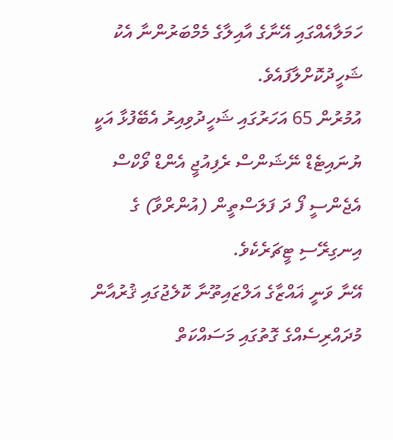ހަމަލާއެއްގައި އޭނާގެ އާއިލާގެ މެމްބަރުންނާ އެކު ޝަހީދުކޮށްލާފައެވެ.
އުމުރުން 65 އަހަރުގައި ޝަހީދުވިއިރު އެބޭފުޅާ އަކީ ޔުނައިޓެޑް ނޭޝަންސް ރެފިއުޖީ އެންޑް ވޯކްސް އެޖެންސީ ފޯ ދަ ފަލަސްތީން (އުންރްވާ) ގެ އިނގިރޭސި ޓީޗަރެކެވެ.
އޭނާ ވަނީ ޣައްޒާގެ އަލްޒައިތޫނާ ކޮލެޖުގައި ޤުރުއާން މުދައްރިސެއްގެ ގޮތުގައި މަސައްކަތް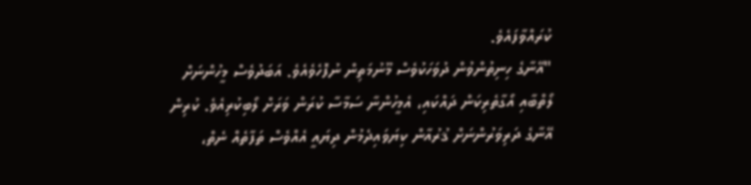ކުރައްވާފައެވެ.
"އޭނާގެ ހިނިތުންވުން ދުވަހަކުވެސް މޫނުމަތިން ނުފޮހެވެއެވެ. އަބަދުވެސް މީހުންނަށް ލޯތްބާއި އޯގާތެރިކަން ދައްކައި، އެމީހުންނާ ސަމާސާ ކުރަން ވަރަށް ލޯބިކުރިއެވެ. ކުރިން އޭނާގެ ދަރިވަރުންނަށް ޤުރުއާން ކިޔަވައިދެމުން ދިޔައީ އެއްވެސް ތަފާތެއް ނެތް،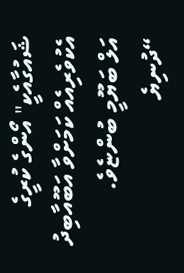ޝައުގާއެކީ" އޯންގެ ކުރީގެ އެކުވެރިއެއް ކަމަށްވާ އަބޫއާބިދު އަލް ބަޔޫމީ ބުންޏެވެ.
“ދުނިޔެ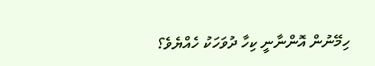ހިމޭނުން އޮންނާނީ ކިހާ ދުވަހަކު ހެއްޔެވެ؟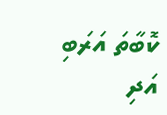ކޮބާތަ އަރަބި އަދި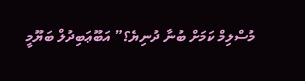މުސްލިމް ކަމަށް ބުނާ ދުނިޔެ؟” އަބޫޢަބިދުލް ބަޔޫމީ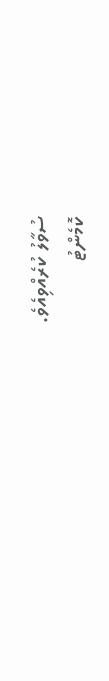ސުވާލު ކުރެއްވިއެވެ.
ކޮމެންޓު